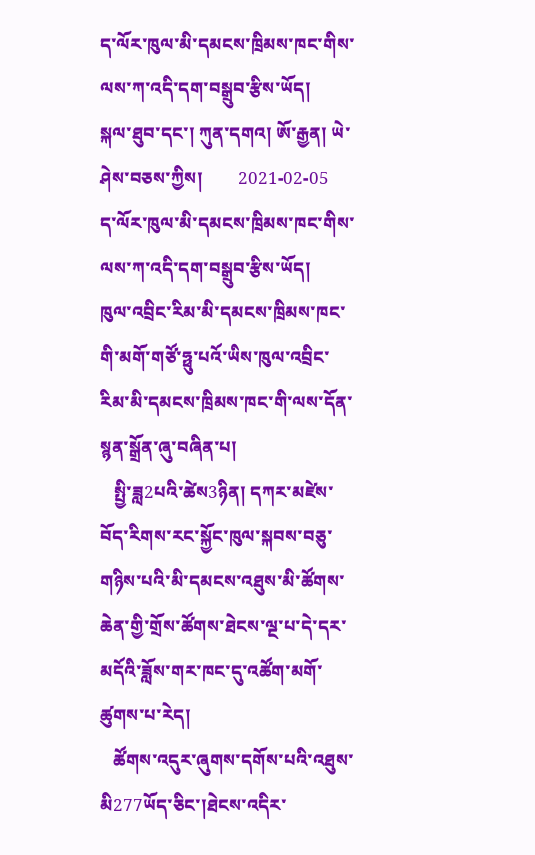ད་ལོར་ཁུལ་མི་དམངས་ཁྲིམས་ཁང་གིས་ལས་ཀ་འདི་དག་བསྒྲུབ་རྩིས་ཡོད།
སྐལ་ཐུབ་དང་། ཀུན་དགའ། ཨོ་རྒྱན། ཡེ་ཤེས་བཅས་ཀྱིས།        2021-02-05
ད་ལོར་ཁུལ་མི་དམངས་ཁྲིམས་ཁང་གིས་ལས་ཀ་འདི་དག་བསྒྲུབ་རྩིས་ཡོད།
ཁུལ་འབྲིང་རིམ་མི་དམངས་ཁྲིམས་ཁང་གི་མགོ་གཙོ་ཧྥུ་པའོ་ཡིས་ཁུལ་འབྲིང་རིམ་མི་དམངས་ཁྲིམས་ཁང་གི་ལས་དོན་སྙན་སྒྲོན་ཞུ་བཞིན་པ།
   སྤྱི་ཟླ2པའི་ཚེས3ཉིན། དཀར་མཛེས་བོད་རིགས་རང་སྐྱོང་ཁུལ་སྐབས་བཅུ་གཉིས་པའི་མི་དམངས་འཐུས་མི་ཚོགས་ཆེན་གྱི་གྲོས་ཚོགས་ཐེངས་ལྔ་པ་དེ་དར་མདོའི་ཟློས་གར་ཁང་དུ་འཚོག་མགོ་ཚུགས་པ་རེད།
   ཚོགས་འདུར་ཞུགས་དགོས་པའི་འཐུས་མི277ཡོད་ཅིང་།ཐེངས་འདིར་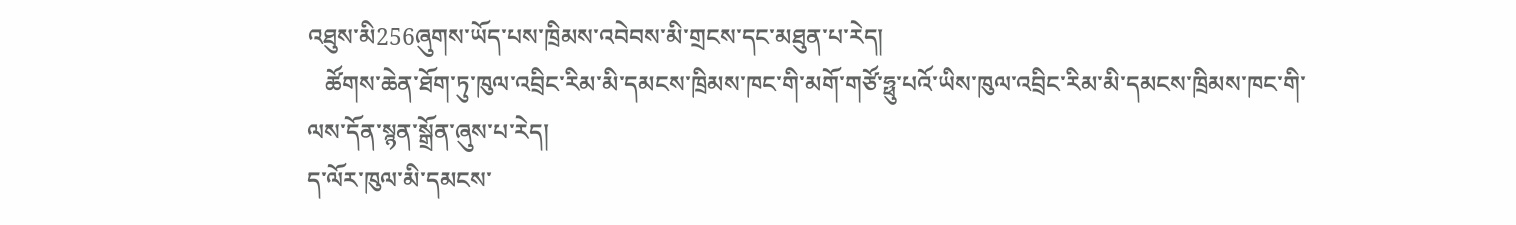འཐུས་མི256ཞུགས་ཡོད་པས་ཁྲིམས་འབེབས་མི་གྲངས་དང་མཐུན་པ་རེད།
   ཚོགས་ཆེན་ཐོག་ཏུ་ཁུལ་འབྲིང་རིམ་མི་དམངས་ཁྲིམས་ཁང་གི་མགོ་གཙོ་ཧྥུ་པའོ་ཡིས་ཁུལ་འབྲིང་རིམ་མི་དམངས་ཁྲིམས་ཁང་གི་ལས་དོན་སྙན་སྒྲོན་ཞུས་པ་རེད།
ད་ལོར་ཁུལ་མི་དམངས་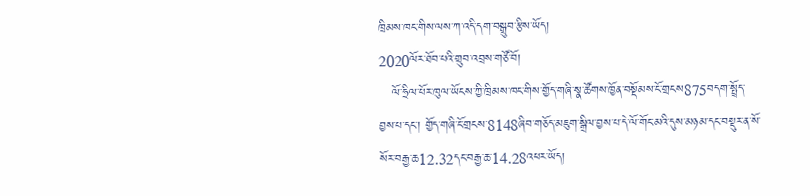ཁྲིམས་ཁང་གིས་ལས་ཀ་འདི་དག་བསྒྲུབ་རྩིས་ཡོད།
2020ལོར་ཐོབ་པའི་གྲུབ་འབྲས་གཙོ་བོ།
   ལོ་ཧྲིལ་པོར་ཁུལ་ཡོངས་ཀྱི་ཁྲིམས་ཁང་གིས་གྱོད་གཞི་སྣ་ཚོགས་ཁྱོན་བསྡོམས་ངོ་གྲངས875བདག་སྤྲོད་བྱས་པ་དང་། གྱོད་གཞི་ངོ་གྲངས་8148ཞིབ་གཅོད་མཇུག་སྒྲིལ་བྱས་པ་དེ་ལོ་གོང་མའི་དུས་མཉམ་དང་བསྡུར་ན་སོ་སོར་བརྒྱ་ཆ12.32དང་བརྒྱ་ཆ་14.28འཕར་ཡོད།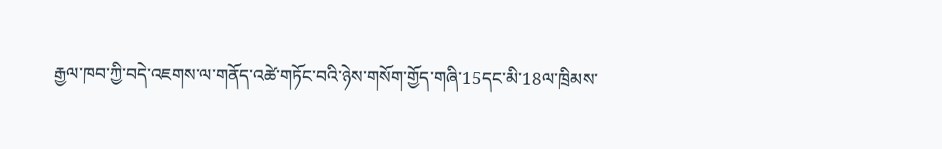རྒྱལ་ཁབ་ཀྱི་བདེ་འཇགས་ལ་གནོད་འཚེ་གཏོང་བའི་ཉེས་གསོག་གྱོད་གཞི་15དང་མི་18ལ་ཁྲིམས་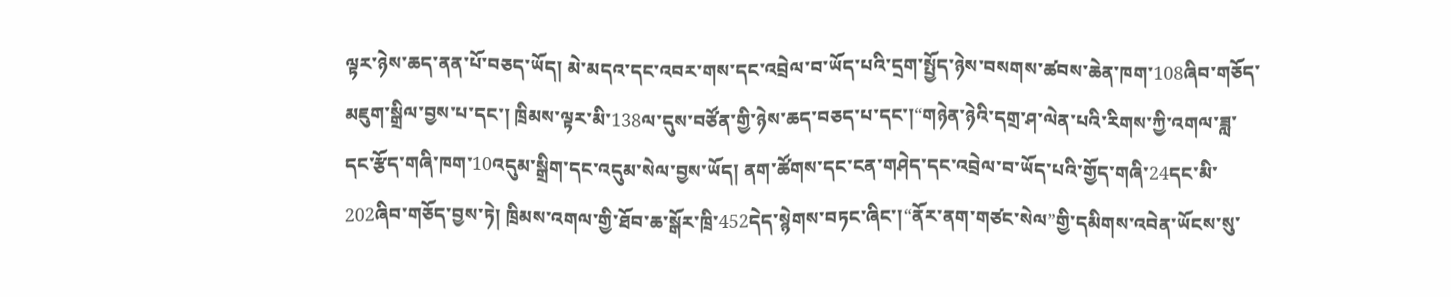ལྟར་ཉེས་ཆད་ནན་པོ་བཅད་ཡོད། མེ་མདའ་དང་འབར་གས་དང་འབྲེལ་བ་ཡོད་པའི་དྲག་སྤྱོད་ཉེས་བསགས་ཚབས་ཆེན་ཁག་108ཞིབ་གཅོད་མཇུག་སྒྲིལ་བྱས་པ་དང་། ཁྲིམས་ལྟར་མི་138ལ་དུས་བཙོན་གྱི་ཉེས་ཆད་བཅད་པ་དང་།“གཉེན་ཉེའི་དགྲ་ཤ་ལེན་པའི་རིགས་ཀྱི་འགལ་ཟླ་དང་རྩོད་གཞི་ཁག་10འདུམ་སྒྲིག་དང་འདུམ་སེལ་བྱས་ཡོད། ནག་ཚོགས་དང་ངན་གཤེད་དང་འབྲེལ་བ་ཡོད་པའི་གྱོད་གཞི་24དང་མི་202ཞིབ་གཅོད་བྱས་ཏེ། ཁྲིམས་འགལ་གྱི་ཐོབ་ཆ་སྒོར་ཁྲི་452དེད་སྙེགས་བཏང་ཞིང་།“ནོར་ནག་གཙང་སེལ”གྱི་དམིགས་འབེན་ཡོངས་སུ་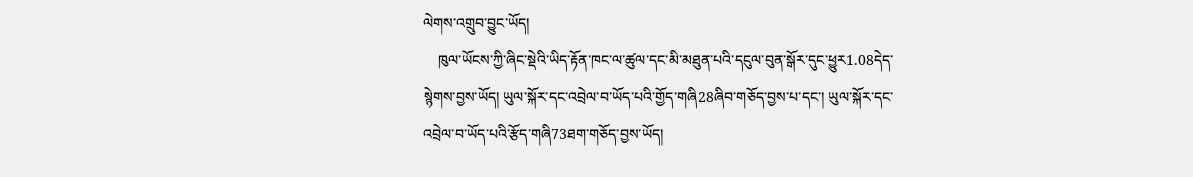ལེགས་འགྲུབ་བྱུང་ཡོད།
    ཁུལ་ཡོངས་ཀྱི་ཞིང་སྡེའི་ཡིད་རྟོན་ཁང་ལ་ཚུལ་དང་མི་མཐུན་པའི་དངུལ་བུན་སྒོར་དུང་ཕྱུར1.08དེད་སྙེགས་བྱས་ཡོད། ཡུལ་སྐོར་དང་འབྲེལ་བ་ཡོད་པའི་གྱོད་གཞི28ཞིབ་གཅོད་བྱས་པ་དང་། ཡུལ་སྐོར་དང་འབྲེལ་བ་ཡོད་པའི་རྩོད་གཞི73ཐག་གཅོད་བྱས་ཡོད།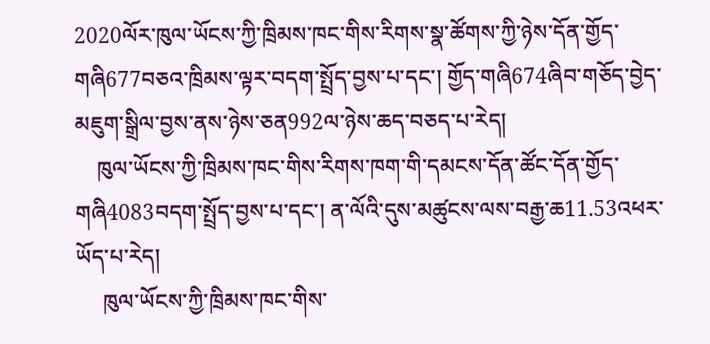2020ལོར་ཁུལ་ཡོངས་ཀྱི་ཁྲིམས་ཁང་གིས་རིགས་སྣ་ཚོགས་ཀྱི་ཉེས་དོན་གྱོད་གཞི677བཅའ་ཁྲིམས་ལྟར་བདག་སྤྲོད་བྱས་པ་དང་། གྱོད་གཞི674ཞིབ་གཅོད་བྱེད་མཇུག་སྒྲིལ་བྱས་ནས་ཉེས་ཅན992ལ་ཉེས་ཆད་བཅད་པ་རེད།
    ཁུལ་ཡོངས་ཀྱི་ཁྲིམས་ཁང་གིས་རིགས་ཁག་གི་དམངས་དོན་ཚོང་དོན་གྱོད་གཞི4083བདག་སྤྲོད་བྱས་པ་དང་། ན་ལོའི་དུས་མཚུངས་ལས་བརྒྱ་ཆ11.53འཕར་ཡོད་པ་རེད།
     ཁུལ་ཡོངས་ཀྱི་ཁྲིམས་ཁང་གིས་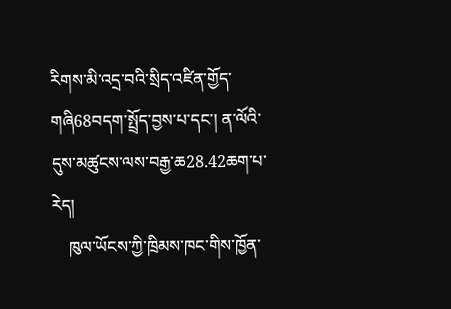རིགས་མི་འདྲ་བའི་སྲིད་འཛིན་གྱོད་གཞི68བདག་སྤྲོད་བྱས་པ་དང་། ན་ལོའི་དུས་མཚུངས་ལས་བརྒྱ་ཆ28.42ཆག་པ་རེད།
    ཁུལ་ཡོངས་ཀྱི་ཁྲིམས་ཁང་གིས་ཁྱོན་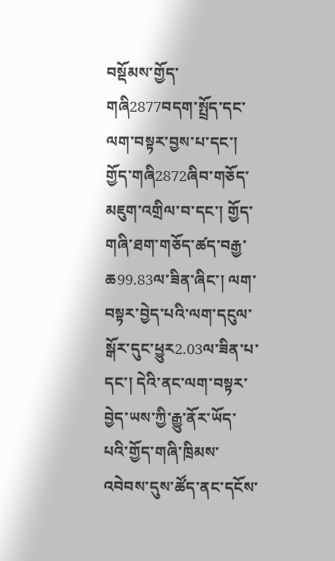བསྡོམས་གྱོད་གཞི2877བདག་སྤྲོད་དང་ལག་བསྟར་བྱས་པ་དང་། གྱོད་གཞི2872ཞིབ་གཅོད་མཇུག་འགྲིལ་བ་དང་། གྱོད་གཞི་ཐག་གཅོད་ཚད་བརྒྱ་ཆ99.83ལ་ཟིན་ཞིང་། ལག་བསྟར་བྱེད་པའི་ལག་དངུལ་སྒོར་དུང་ཕྱུར2.03ལ་ཟིན་པ་དང་། དེའི་ནང་ལག་བསྟར་བྱེད་ཡས་ཀྱི་རྒྱུ་ནོར་ཡོད་པའི་གྱོད་གཞི་ཁྲིམས་འབེབས་དུས་ཚོད་ནང་དངོས་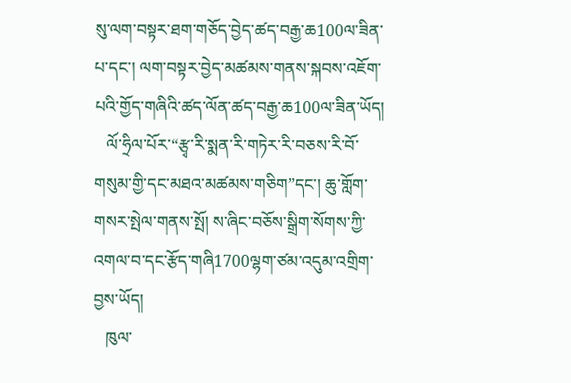སུ་ལག་བསྟར་ཐག་གཅོད་བྱེད་ཚད་བརྒྱ་ཆ100ལ་ཟིན་པ་དང་། ལག་བསྟར་བྱེད་མཚམས་གནས་སྐབས་འཇོག་པའི་གྱོད་གཞིའི་ཚད་ལོན་ཚད་བརྒྱ་ཆ100ལ་ཟིན་ཡོད།
   ལོ་ཧྲིལ་པོར་“རྩྭ་རི་སྨན་རི་གཏེར་རི་བཅས་རི་བོ་གསུམ་གྱི་དང་མཐའ་མཚམས་གཅིག”དང་། ཆུ་གློག་གསར་སྤེལ་གནས་སྤོ། ས་ཞིང་བཅོས་སྒྲིག་སོགས་ཀྱི་འགལ་བ་དང་རྩོད་གཞི1700ལྷག་ཙམ་འདུམ་འགྲིག་བྱས་ཡོད།
   ཁུལ་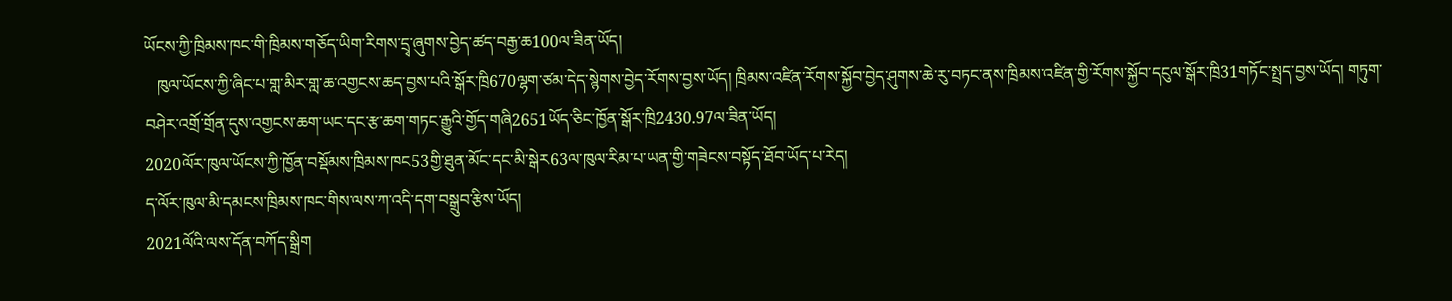ཡོངས་ཀྱི་ཁྲིམས་ཁང་གི་ཁྲིམས་གཅོད་ཡིག་རིགས་དྲྭ་ཞུགས་བྱེད་ཚད་བརྒྱ་ཆ100ལ་ཟིན་ཡོད།
   ཁུལ་ཡོངས་ཀྱི་ཞིང་པ་གླ་མིར་གླ་ཆ་འགྱངས་ཆད་བྱས་པའི་སྒོར་ཁྲི670ལྷག་ཙམ་དེད་སྙེགས་བྱེད་རོགས་བྱས་ཡོད། ཁྲིམས་འཛིན་རོགས་སྐྱོབ་བྱེད་ཤུགས་ཆེ་རུ་བཏང་ནས་ཁྲིམས་འཛིན་གྱི་རོགས་སྐྱོབ་དངུལ་སྒོར་ཁྲི31གཏོང་སྤྲད་བྱས་ཡོད། གཏུག་བཤེར་འགྲོ་གྲོན་དུས་འགྱངས་ཆག་ཡང་དང་རྩ་ཆག་གཏང་རྒྱུའི་གྱོད་གཞི2651ཡོད་ཅིང་ཁྱོན་སྒོར་ཁྲི2430.97ལ་ཟིན་ཡོད།
2020ལོར་ཁུལ་ཡོངས་ཀྱི་ཁྱོན་བསྡོམས་ཁྲིམས་ཁང53གྱི་ཐུན་མོང་དང་མི་སྒེར63ལ་ཁུལ་རིམ་པ་ཡན་གྱི་གཟེངས་བསྟོད་ཐོབ་ཡོད་པ་རེད།
ད་ལོར་ཁུལ་མི་དམངས་ཁྲིམས་ཁང་གིས་ལས་ཀ་འདི་དག་བསྒྲུབ་རྩིས་ཡོད།
2021ལོའི་ལས་དོན་བཀོད་སྒྲིག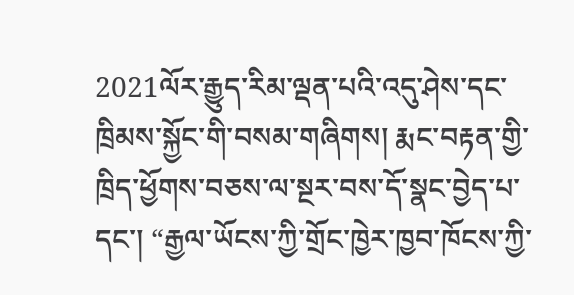2021ལོར་རྒྱུད་རིམ་ལྡན་པའི་འདུ་ཤེས་དང་ཁྲིམས་སྐྱོང་གི་བསམ་གཞིགས། རྨང་བརྟན་གྱི་ཁྲིད་ཕྱོགས་བཅས་ལ་སྔར་བས་དོ་སྣང་བྱེད་པ་དང་། “རྒྱལ་ཡོངས་ཀྱི་གྲོང་ཁྱེར་ཁྱབ་ཁོངས་ཀྱི་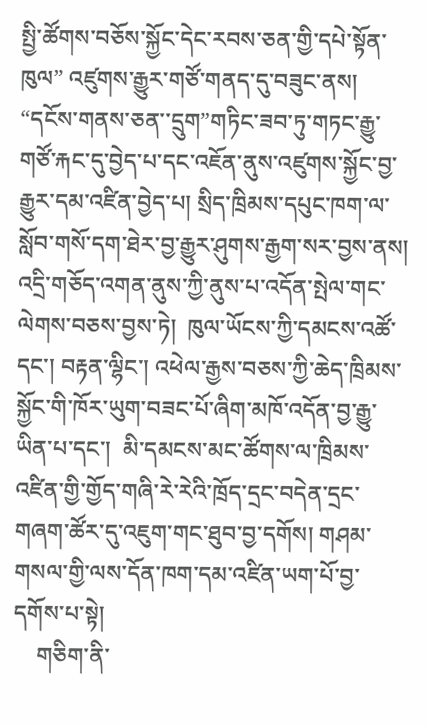སྤྱི་ཚོགས་བཅོས་སྐྱོང་དེང་རབས་ཅན་གྱི་དཔེ་སྟོན་ཁུལ” འཛུགས་རྒྱུར་གཙོ་གནད་དུ་བཟུང་ནས། “དངོས་གནས་ཅན་་དྲུག”གཏིང་ཟབ་ཏུ་གཏང་རྒྱུ་གཙོ་རྐང་དུ་བྱེད་པ་དང་འཇོན་ནུས་འཛུགས་སྐྱོང་བྱ་རྒྱུར་དམ་འཛིན་བྱེད་པ། སྲིད་ཁྲིམས་དཔུང་ཁག་ལ་སློབ་གསོ་དག་ཐེར་བྱ་རྒྱུར་ཤུགས་རྒྱག་སར་བྱས་ནས།  འདྲི་གཅོད་འགན་ནུས་ཀྱི་ནུས་པ་འདོན་སྤེལ་གང་ལེགས་བཅས་བྱས་ཏེ།  ཁུལ་ཡོངས་ཀྱི་དམངས་འཚོ་དང་། བརྟན་ལྷིང་། འཕེལ་རྒྱས་བཅས་ཀྱི་ཆེད་ཁྲིམས་སྐྱོང་གི་ཁོར་ཡུག་བཟང་པོ་ཞིག་མཁོ་འདོན་བྱ་རྒྱུ་ཡིན་པ་དང་།  མི་དམངས་མང་ཚོགས་ལ་ཁྲིམས་འཛིན་གྱི་གྱོད་གཞི་རེ་རེའི་ཁྲོད་དྲང་བདེན་དྲང་གཞག་ཚོར་དུ་འཇུག་གང་ཐུབ་བྱ་དགོས། གཤམ་གསལ་གྱི་ལས་དོན་ཁག་དམ་འཛིན་ཡག་པོ་བྱ་དགོས་པ་སྟེ།
    གཅིག་ནི་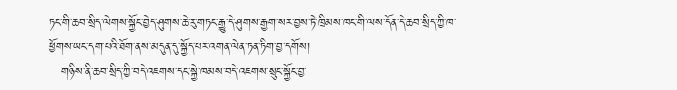ཏང་གི་ཆབ་སྲིད་ལེགས་སྐྱོང་བྱེད་ཤུགས་ཆེ་རུ་གཏང་རྒྱུ་དེ་ཤུགས་རྒྱག་སར་བྱས་ཏེ་ཁྲིམས་ཁང་གི་ལས་དོན་དེ་ཆབ་སྲིད་ཀྱི་ཁ་ཕྱོགས་ཡང་དག་པའི་ཐོག་ནས་མདུན་དུ་སྐྱོད་པར་འགན་ལེན་ཏན་ཏིག་བྱ་དགོས།
   གཉིས་ནི་ཆབ་སྲིད་ཀྱི་བདེ་འཇགས་དང་སྐྱེ་ཁམས་བདེ་འཇགས་སྲུང་སྐྱོང་བྱ་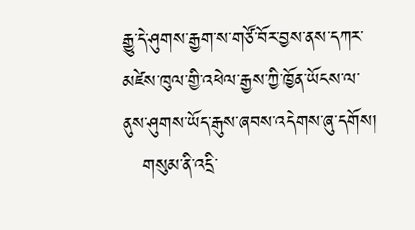རྒྱུ་དེ་ཤུགས་རྒྱག་ས་གཙོ་བོར་བྱས་ནས་དཀར་མཛེས་ཁུལ་གྱི་འཕེལ་རྒྱས་ཀྱི་ཁྱོན་ཡོངས་ལ་ནུས་ཤུགས་ཡོད་རྒུས་ཞབས་འདེགས་ཞུ་དགོས།
   གསུམ་ནི་འདྲི་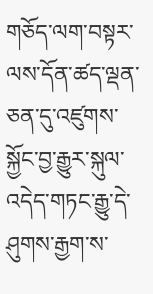གཅོད་ལག་བསྟར་ལས་དོན་ཚད་ལྡན་ཅན་དུ་འཛུགས་སྐྱོང་བྱ་རྒྱུར་སྐུལ་འདེད་གཏང་རྒྱུ་དེ་ཤུགས་རྒྱག་ས་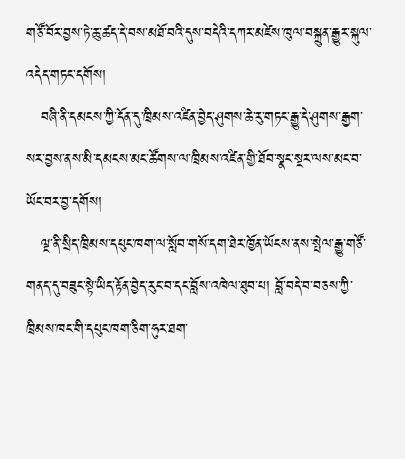གཙོ་བོར་བྱས་ཏེ་ཆུ་ཚད་དེ་བས་མཐོ་བའི་དུས་བདེའི་དཀར་མཛེས་ཁུལ་བསྐྲུན་རྒྱུར་སྐུལ་འདེད་གཏང་དགོས།
   བཞི་ནི་དམངས་ཀྱི་དོན་དུ་ཁྲིམས་འཛིན་བྱེད་ཤུགས་ཆེ་རུ་གཏང་རྒྱུ་དེ་ཤུགས་རྒྱག་སར་བྱས་ནས་མི་དམངས་མང་ཚོགས་ལ་ཁྲིམས་འཛིན་གྱི་ཐོབ་སྣང་སྔར་ལས་མང་བ་ཡོང་བར་བྱ་དགོས།
   ལྔ་ནི་སྲིད་ཁྲིམས་དཔུང་ཁག་ལ་སློབ་གསོ་དག་ཐེར་ཁྱོན་ཡོངས་ནས་སྤེལ་རྒྱུ་གཙོ་གནད་དུ་བཟུང་སྟེ་ཡིད་རྟོན་བྱེད་རུང་བ་དང་བློས་འཁེལ་ཐུབ་པ། བློ་བདེ་བ་བཅས་ཀྱི་ཁྲིམས་ཁང་གི་དཔུང་ཁག་ཅིག་ཧུར་ཐག་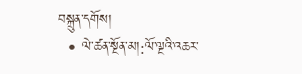བསྐྲུན་དགོས།
  • ལེ་ཚན་སྔོན་མ།:ལོ་ལྔའི་འཆར་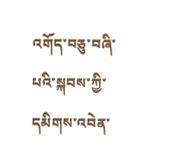འགོད་བཅུ་བཞི་པའི་སྐབས་ཀྱི་དམིགས་འབེན་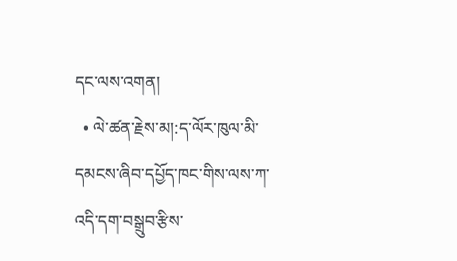དང་ལས་འགན།
  • ལེ་ཚན་རྗེས་མ།:ད་ལོར་ཁུལ་མི་དམངས་ཞིབ་དཔྱོད་ཁང་གིས་ལས་ཀ་འདི་དག་བསྒྲུབ་རྩིས་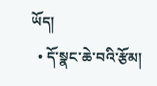ཡོད།
  • དོ་སྣང་ཆེ་བའི་རྩོམ།